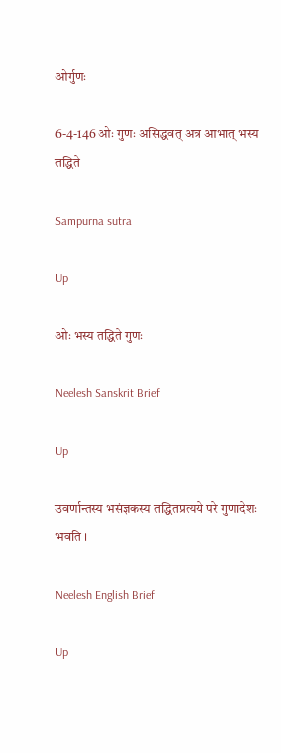ओर्गुणः

6-4-146 ओः गुणः असिद्धवत् अत्र आभात् भस्य तद्धिते

Sampurna sutra

Up

ओः भस्य तद्धिते गुणः

Neelesh Sanskrit Brief

Up

उवर्णान्तस्य भसंज्ञकस्य तद्धितप्रत्यये परे गुणादेशः भवति ।

Neelesh English Brief

Up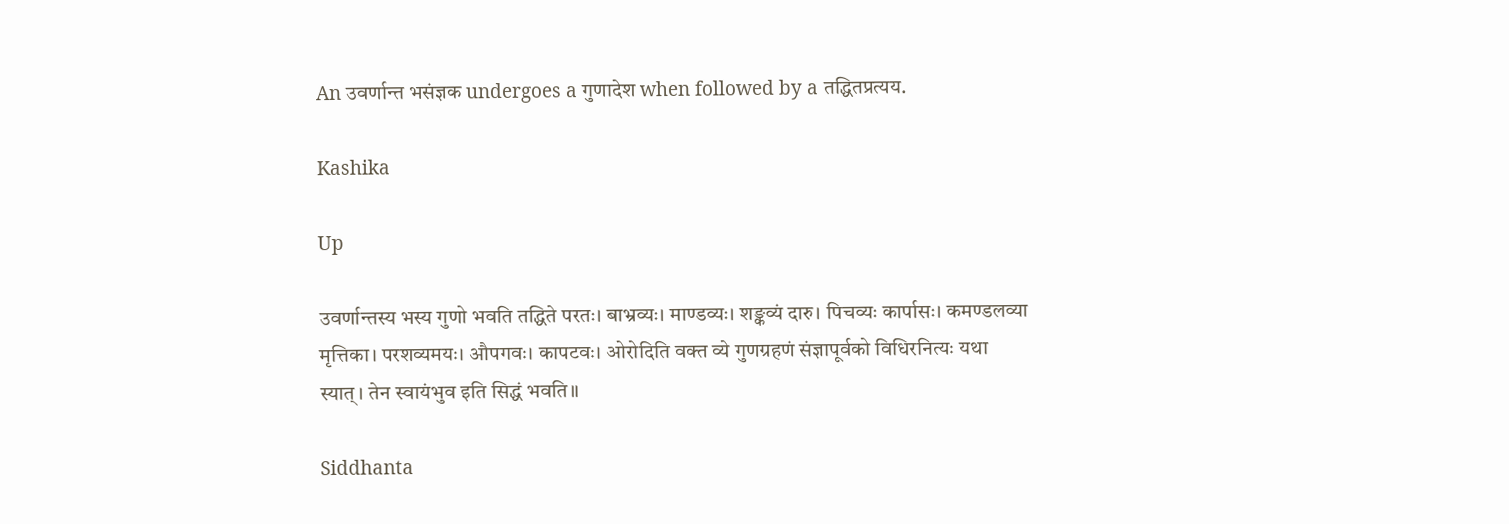An उवर्णान्त भसंज्ञक undergoes a गुणादेश when followed by a तद्धितप्रत्यय.

Kashika

Up

उवर्णान्तस्य भस्य गुणो भवति तद्धिते परतः। बाभ्रव्यः। माण्डव्यः। शङ्कव्यं दारु। पिचव्यः कार्पासः। कमण्डलव्या मृत्तिका। परशव्यमयः। औपगवः। कापटवः। ओरोदिति वक्त व्ये गुणग्रहणं संज्ञापूर्वको विधिरनित्यः यथा स्यात्। तेन स्वायंभुव इति सिद्धं भवति॥

Siddhanta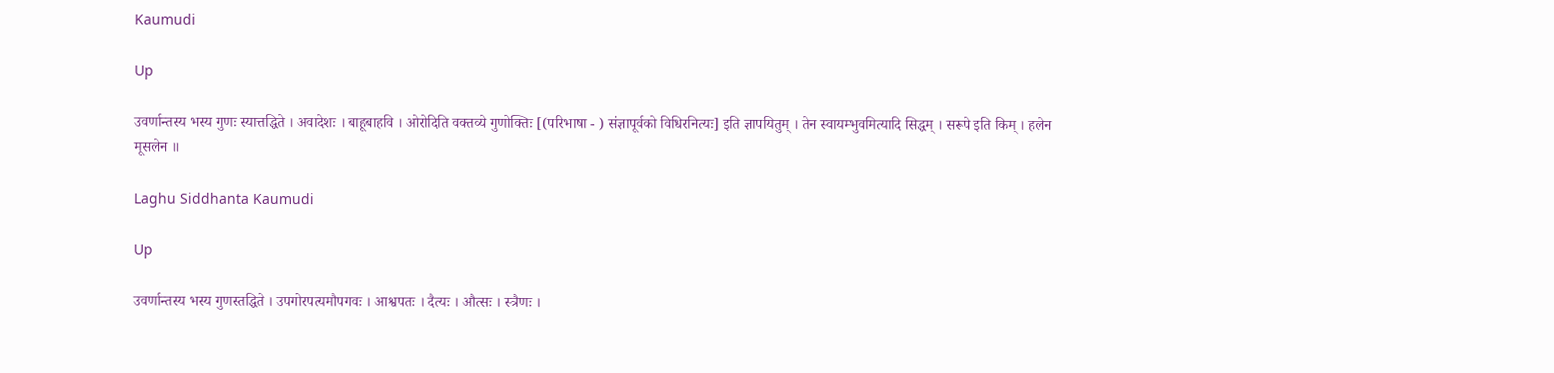Kaumudi

Up

उवर्णान्तस्य भस्य गुणः स्यात्तद्धिते । अवादेशः । बाहूबाहवि । ओरोदिति वक्तव्ये गुणोक्तिः [(परिभाषा - ) संज्ञापूर्वको विधिरनित्यः] इति ज्ञापयितुम् । तेन स्वायम्भुवमित्यादि सिद्धम् । सरूपे इति किम् । हलेन मूसलेन ॥

Laghu Siddhanta Kaumudi

Up

उवर्णान्तस्य भस्य गुणस्तद्धिते । उपगोरपत्यमौपगवः । आश्वपतः । दैत्यः । औत्सः । स्त्रैणः ।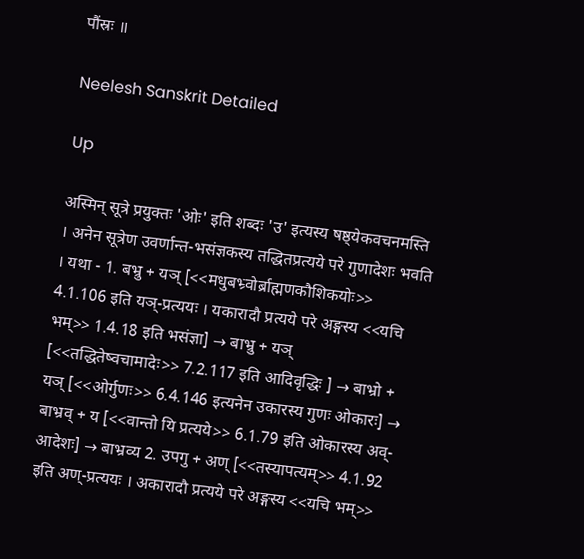पौंस्रः ॥

Neelesh Sanskrit Detailed

Up

अस्मिन् सूत्रे प्रयुक्तः 'ओः' इति शब्दः 'उ' इत्यस्य षष्ठ्येकवचनमस्ति । अनेन सूत्रेण उवर्णान्त-भसंज्ञकस्य तद्धितप्रत्यये परे गुणादेशः भवति । यथा - 1. बभ्रु + यञ् [<<मधुबभ्र्वोर्ब्राह्मणकौशिकयोः>> 4.1.106 इति यञ्-प्रत्ययः । यकारादौ प्रत्यये परे अङ्गस्य <<यचि भम्>> 1.4.18 इति भसंज्ञा] → बाभ्रु + यञ् [<<तद्धितेष्वचामादेः>> 7.2.117 इति आदिवृद्धिः ] → बाभ्रो + यञ् [<<ओर्गुणः>> 6.4.146 इत्यनेन उकारस्य गुणः ओकारः] → बाभ्रव् + य [<<वान्तो यि प्रत्यये>> 6.1.79 इति ओकारस्य अव्-आदेशः] → बाभ्रव्य 2. उपगु + अण् [<<तस्यापत्यम्>> 4.1.92 इति अण्-प्रत्ययः । अकारादौ प्रत्यये परे अङ्गस्य <<यचि भम्>>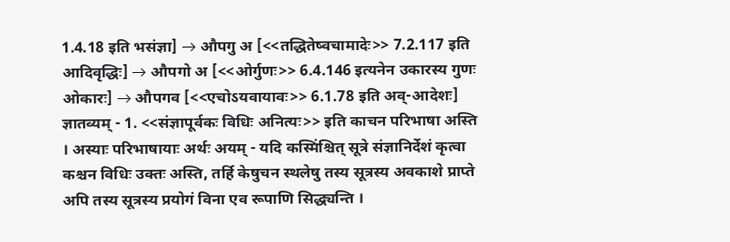1.4.18 इति भसंज्ञा] → औपगु अ [<<तद्धितेष्वचामादेः>> 7.2.117 इति आदिवृद्धिः] → औपगो अ [<<ओर्गुणः>> 6.4.146 इत्यनेन उकारस्य गुणः ओकारः] → औपगव [<<एचोऽयवायावः>> 6.1.78 इति अव्-आदेशः] ज्ञातव्यम् - 1. <<संज्ञापूर्वकः विधिः अनित्यः>> इति काचन परिभाषा अस्ति । अस्याः परिभाषायाः अर्थः अयम् - यदि कस्मिंश्चित् सूत्रे संज्ञानिर्देशं कृत्वा कश्चन विधिः उक्तः अस्ति, तर्हि केषुचन स्थलेषु तस्य सूत्रस्य अवकाशे प्राप्ते अपि तस्य सूत्रस्य प्रयोगं विना एव रूपाणि सिद्ध्यन्ति ।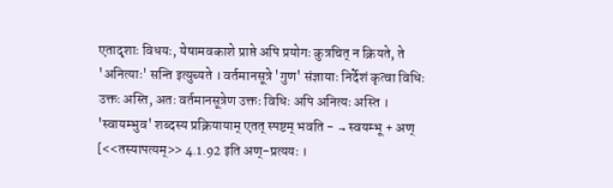एतादृशाः विधयः, येषामवकाशे प्राप्ते अपि प्रयोगः कुत्रचित् न क्रियते, ते 'अनित्याः' सन्ति इत्युच्यते । वर्तमानसूत्रे 'गुण' संज्ञायाः निर्देशं कृत्वा विधिः उक्तः अस्ति, अतः वर्तमानसूत्रेण उक्तः विधिः अपि अनित्यः अस्ति । 'स्वायम्भुव' शब्दस्य प्रक्रियायाम् एतत् स्पष्टम् भवति - → स्वयम्भू + अण् [<<तस्यापत्यम्>> 4.1.92 इति अण्-प्रत्ययः ।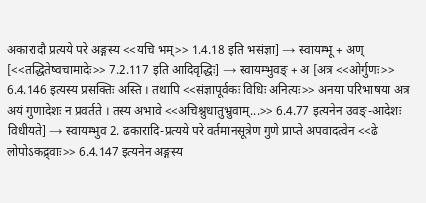अकारादौ प्रत्यये परे अङ्गस्य <<यचि भम्>> 1.4.18 इति भसंज्ञा] → स्वायम्भू + अण् [<<तद्धितेष्वचामादेः>> 7.2.117 इति आदिवृद्धिः] → स्वायम्भुवङ् + अ [अत्र <<ओर्गुणः>> 6.4.146 इत्यस्य प्रसक्तिः अस्ति । तथापि <<संज्ञापूर्वकः विधिः अनित्यः>> अनया परिभाषया अत्र अयं गुणादेशः न प्रवर्तते । तस्य अभावे <<अचिश्नुधातुभ्रुवाम्...>> 6.4.77 इत्यनेन उवङ्-आदेशः विधीयते] → स्वायम्भुव 2. ढकारादि-प्रत्यये परे वर्तमानसूत्रेण गुणे प्राप्ते अपवादत्वेन <<ढे लोपोऽकद्र्वाः>> 6.4.147 इत्यनेन अङ्गस्य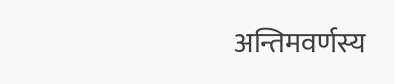अन्तिमवर्णस्य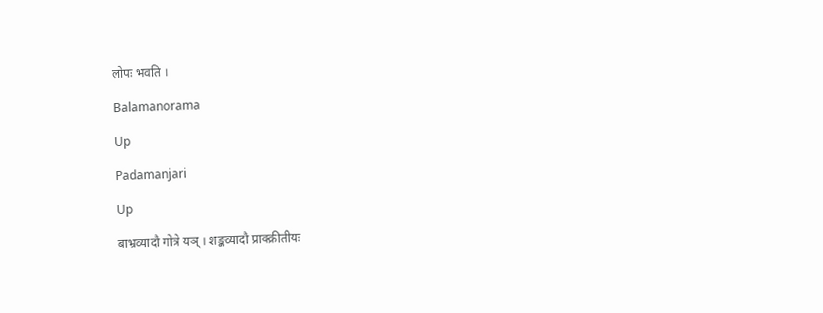लोपः भवति ।

Balamanorama

Up

Padamanjari

Up

बाभ्रव्यादौ गोत्रे यञ् । शङ्कव्यादौ प्राक्क्रीतीयः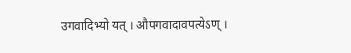उगवादिभ्यो यत् । औपगवादावपत्येऽण् ।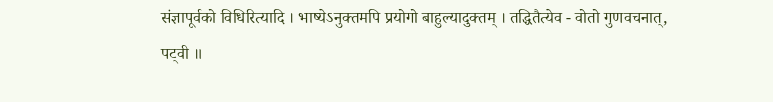संज्ञापूर्वको विधिरित्यादि । भाष्येऽनुक्तमपि प्रयोगो बाहुल्यादुक्तम् । तद्धितैत्येव - वोतो गुणवचनात्, पट्वी ॥